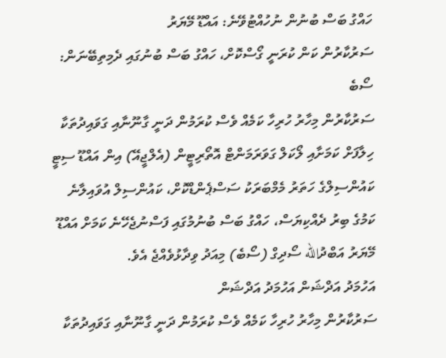ހައްގު ބަސް ބުނުން ނުހުއްޓުވޭނެ: އައްޑޫ މޭޔަރު
ސަރުކާރުން ކަން ކުރަނީ ގޯސްކޮށް، ހައްގު ބަސް ބުނުގައި ދެމިތިބޭނަން: ސޯބެ
ސަރުކާރުން މިހާރު ހުރިހާ ކަމެއް ވެސް ކުރަމުން ދަނީ ގާނޫނާއި ގަވައިދުތަކާ ހިލާފަށް ކަމަށާއި ލޯކަލް ގަވަރަމަންޓް އޮތޯރިޓީން (އެލްޖީއޭ) އިން އައްޑޫ ސިޓީ ކައުންސިލްގެ ހަތަރު މެމްބަރަކު ސަސްޕެންޑްކޮށް، ކައުންސިލް އުވައިލާނެ ކަމުގެ ބިރު ދެއްކިޔަސް، ހައްގު ބަސް ބުނުމުގައި ފަސްނުޖެހޭނެ ކަމަށް އައްޑޫ މޭޔަރު އަބްދުالله ސޯދިގް (ސޯބެ) މިއަދު ވިދާޅުވެއްޖެ އެވެ.
އަހުމަދު އަދްޝަން އަހުމަދު އަދްޝަން
ސަރުކާރުން މިހާރު ހުރިހާ ކަމެއް ވެސް ކުރަމުން ދަނީ ގާނޫނާއި ގަވައިދުތަކާ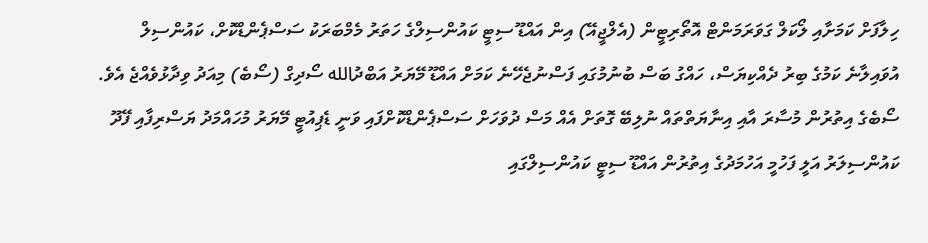ހިލާފަށް ކަމަށާއި ލޯކަލް ގަވަރަމަންޓް އޮތޯރިޓީން (އެލްޖީއޭ) އިން އައްޑޫ ސިޓީ ކައުންސިލްގެ ހަތަރު މެމްބަރަކު ސަސްޕެންޑްކޮށް، ކައުންސިލް އުވައިލާނެ ކަމުގެ ބިރު ދެއްކިޔަސް، ހައްގު ބަސް ބުނުމުގައި ފަސްނުޖެހޭނެ ކަމަށް އައްޑޫ މޭޔަރު އަބްދުالله ސޯދިގް (ސޯބެ) މިއަދު ވިދާޅުވެއްޖެ އެވެ.
ސޯބެގެ އިތުރުން މުސާރަ އާއި އިނާޔަތްތައް ނުލިބޭ ގޮތަށް އެއް މަސް ދުވަހަށް ސަސްޕެންޑްކޮށްފައި ވަނީ ޑެޕިއުޓީ މޭޔަރު މުހައްމަދު ޔަސްރިފާއި ފޭދޫ ކައުންސިލަރު އަލީ ފަހުމީ އަހުމަދުގެ އިތުރުން އައްޑޫ ސިޓީ ކައުންސިލްގައި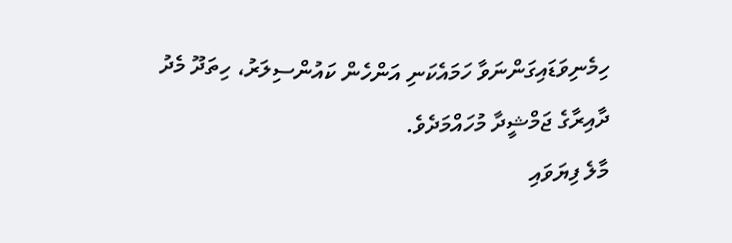ހިމެނިވަޑައިގަންނަވާ ހަމައެކަނި އަންހެން ކައުންސިލަރު، ހިތަދޫ މެދު ދާއިރާގެ ޖަމްޝީދާ މުހައްމަދެވެ.
މާލެ ފިޔަވައި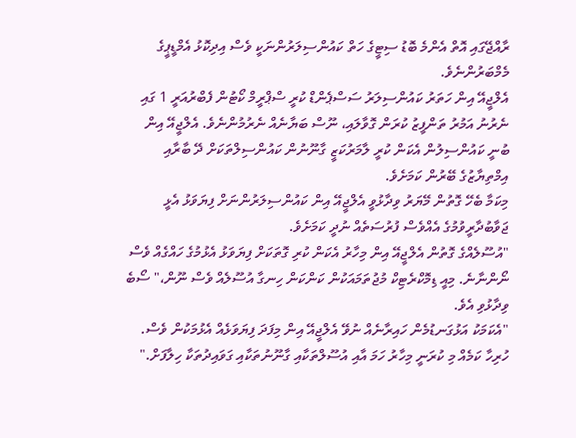ރާއްޖޭގައި އޮތް އެންމެ ބޮޑު ސިޓީގެ ހަތް ކައުންސިލަރުންނަކީ ވެސް އިދިކޮޅު އެމްޑީޕީގެ މެމްބަރުންނެވެ.
އެލްޖީއޭ އިން ހަތަރު ކައުންސިލަރު ސަސްޕެންޑް ކުރީ ސްޕްރީމް ކޯޓުން ފެބްރުއަރީ 1 ގައި ނެރުނު އަމުރު ތަންފީޒު ކުރަން ގޮވާލައި، ނޫސް ބަޔާނެއް ނެރުމުންނެވެ. އެލްޖީއޭ އިން ބުނީ ކައުންސިލުން އެކަން ކުރީ ލާމަރުކަޒީ ގާނޫނުން ކައުންސިލްތަކަށް ދޭ ބާރާއި އިމްތިޔާޒުގެ ބޭރުން ކަމަށެވެ.
މިކަމާ ބެހޭ ގޮތުން މޭޔަރު ވިދާޅުވީ އެލްޖީއޭ އިން ކައުންސިލަރުންނަށް ފިޔަވަޅު އެޅީ ޖަވާބުދާރީވުމުގެ އެއްވެސް ފުރުސަތެއް ނުދީ ކަމަށެވެ.
"އުސޫލެއްގެ ގޮތުން އެލްޖީއޭ އިން މިހާރު އެކަން ކުރި ގޮތަކަށް ފިޔަވަޅު އެޅުމުގެ ހައްގެއް ވެސް ނޯންނާނެ. މިއީ ޑިމޮކްރެޓިކް މުޖުތަމައަކުން ކަންކަން ހިނގާ އުސޫލެއް ވެސް ނޫން،" ސޯބެ ވިދާޅުވި އެވެ.
"އެކަމަކު އަޅުގަނޑުމެން ހައިރާނެއް ނުވޭ އެލްޖީއޭ އިން މިފަދަ ފިޔަވަޅެއް އެޅުމަކުން ވެސް. ހުރިހާ ކަމެއް މި ކުރަނީ މިހާރު ހަމަ އާއި އުސޫލްތަކާއި ގާނޫނުތަކާއި ގަވައިދުތަކާ ހިލާފަށް."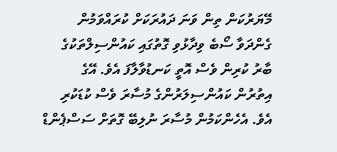މޭޔަރުކަން ތިން ވަނަ ދައުރަކަށް ކުރައްވަމުން ގެންދަވާ ސޯބެ ވިދާޅުވި ގޮތުގައި ކައުންސިލްތަކުގެ ބާރު ކުރިން ވެސް އޮތީ ކަނޑުވާލާފަ އެވެ. އޭގެ އިތުރުން ކައުންސިލަރުންގެ މުސާރަ ވެސް ކުޑަކުރި އެވެ. އެހެންކަމުން މުސާރަ ނުލިބޭ ގޮތަށް ސަސްޕެންޑް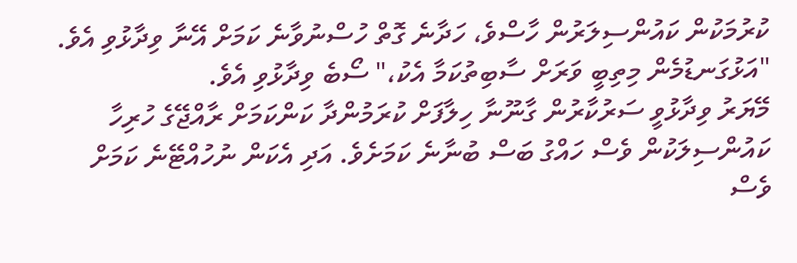ކުރުމަކުން ކައުންސިލަރުން ހާސްވެ، ހަދާނެ ގޮތް ހުސްނުވާނެ ކަމަށް އޭނާ ވިދާޅުވި އެވެ.
"އަޅުގަނޑުމެން މިތިބީ ވަރަށް ސާބިތުކަމާ އެކު،" ސޯބެ ވިދާޅުވި އެވެ.
މޭޔަރު ވިދާޅުވީ ސަރުކާރުން ގާނޫނާ ހިލާފަށް ކުރަމުންދާ ކަންކަމަށް ރާއްޖޭގެ ހުރިހާ ކައުންސިލަކުން ވެސް ހައްގު ބަސް ބުނާނެ ކަމަށެވެ. އަދި އެކަން ނުހުއްޓޭނެ ކަމަށް ވެސް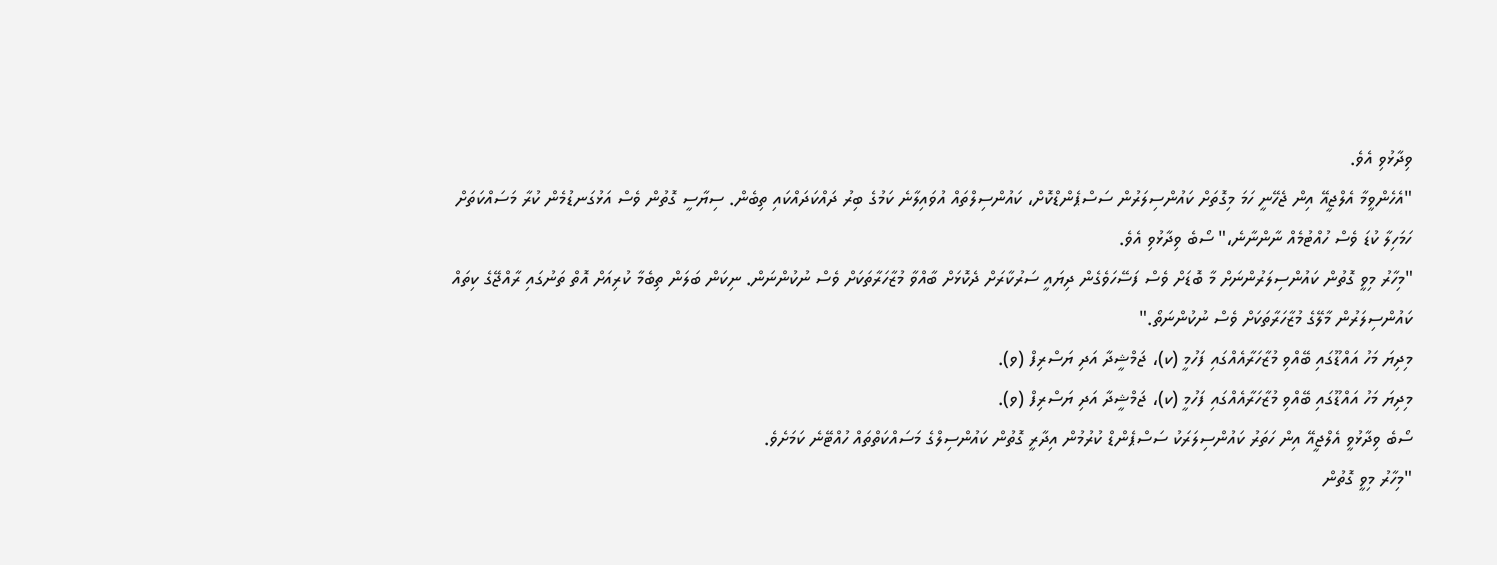ވިދާޅުވި އެވެ.
"އެހެންވީމާ އެލްޖީއޭ އިން ޖެހޭނީ ހަމަ މިގޮތަށް ކައުންސިލަރުން ސަސްޕެންޑްކޮށް، ކައުންސިލްތައް އުވައިލާނެ ކަމުގެ ބިރު ދައްކަދައްކައި ތިބެން. ސިޔާސީ ގޮތުން ވެސް އަޅުގަނޑުމެން ކުރާ މަސައްކަތަށް ހަމަހިލާ ކުޑަ ވެސް ހުއްޓުމެއް ނާންނާނެ،" ސޯބެ ވިދާޅުވި އެވެ.
"މިހާރު މިވީ ގޮތުން ކައުންސިލަރުންނަށް މާ ބޮޑަށް ވެސް ފަސޭހަވެގެން ދިޔައީ ސަރުކާރަށް ދެކޮޅަށް ބާއްވާ މުޒާހަރާތަކަށް ވެސް ނުކުންނަން. ނިކަން ބަލަން ތިބެމާ ކުރިއަށް އޮތް ތަނުގައި ރާއްޖޭގެ ކިތައް ކައުންސިލަރުން މާލޭގެ މުޒާހަރާތަކަށް ވެސް ނުކުންނަތޯ."
މިދިޔަ މަހު އައްޑޫގައި ބޭއްވި މުޒާހަރާއެއްގައި ފަހުމީ (ކ)، ޖަމްޝީދާ އަދި ޔަސްރިފް (ވ).
މިދިޔަ މަހު އައްޑޫގައި ބޭއްވި މުޒާހަރާއެއްގައި ފަހުމީ (ކ)، ޖަމްޝީދާ އަދި ޔަސްރިފް (ވ).
ސޯބެ ވިދާޅުވީ އެލްޖީއޭ އިން ހަތަރު ކައުންސިލަރަކު ސަސްޕެންޑް ކުރުމުން އިދާރީ ގޮތުން ކައުންސިލްގެ މަސައްކަތްތައް ހުއްޓޭނެ ކަމަށެވެ.
"މިހާރު މިވީ ގޮތުން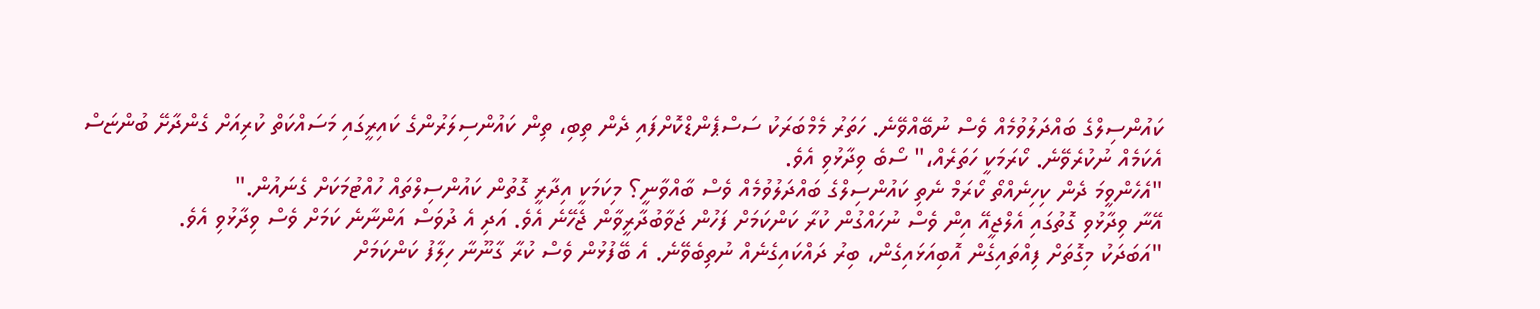ކައުންސިލްގެ ބައްދަލުވުމެއް ވެސް ނުބޭއްވޭނެ. ހަތަރު މެމްބަރަކު ސަސްޕެންޑްކޮށްފައި ދެން ތިބި، ތިން ކައުންސިލަރުންގެ ކައިރީގައި މަސައްކަތް ކުރިއަށް ގެންދާށޭ ބުންޏަސް އެކަމެއް ނުކުރެވޭނެ. ކޯރަމަކީ ހަތަރެއް،" ސޯބެ ވިދާޅުވި އެވެ.
"އެހެންވީމަ ދެން ކިހިނެއްތޯ ކޯރަމް ނެތި ކައުންސިލްގެ ބައްދަލުވުމެއް ވެސް ބާއްވާނީ؟ މިކަމަކީ އިދާރީ ގޮތުން ކައުންސިލްތައް ހުއްޓުމަކަށް ގެނައުން."
އޭނާ ވިދާޅުވި ގޮތުގައި އެލްޖީއޭ އިން ވެސް ނުހައްގުން ކުރާ ކަންކަމަށް ފަހުން ޖަވާބުދާރީވާން ޖެހޭނެ އެވެ. އަދި އެ ދުވަސް އަންނާނެ ކަމަށް ވެސް ވިދާޅުވި އެވެ.
"އަބަދަކު މިގޮތަށް ފިއްތައިގެން އޮބިއަޅައިގެން، ބިރު ދައްކައިގެނެއް ނުތިބެވޭނެ. އެ ބޭފުޅުން ވެސް ކުރާ ގާނޫނާ ހިލާފު ކަންކަމަށް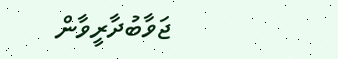ޖަވާބުދާރީވާން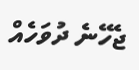ޖެހޭނެ ދުވަހެއް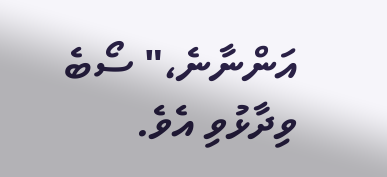އަންނާނެ،" ސޯބެ ވިދާޅުވި އެވެ.